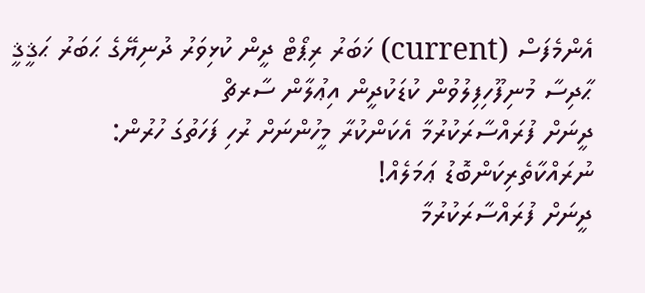އެންމެފަސް (current) ޚަބަރު ރިޕޯޓް ދީން ކުޅިވަރު ދުނިޔޭގެ ޙަބަރު ޙަޤީޤީ ޙާދިސާ މުނިފޫހިފިލުވުން ކުޑަކުދީން އިޢުލާން ސާރޗް
ދީނަށް ފުރައްސާރަކުރުމާ އެކަންކުރާ މީހުންނަށް ރުހި ފަހަތުގަ ހުރުން: ނުރައްކާތެރިކަންބޮޑު ޢަމަލެއް!
ދީނަށް ފުރައްސާރަކުރުމާ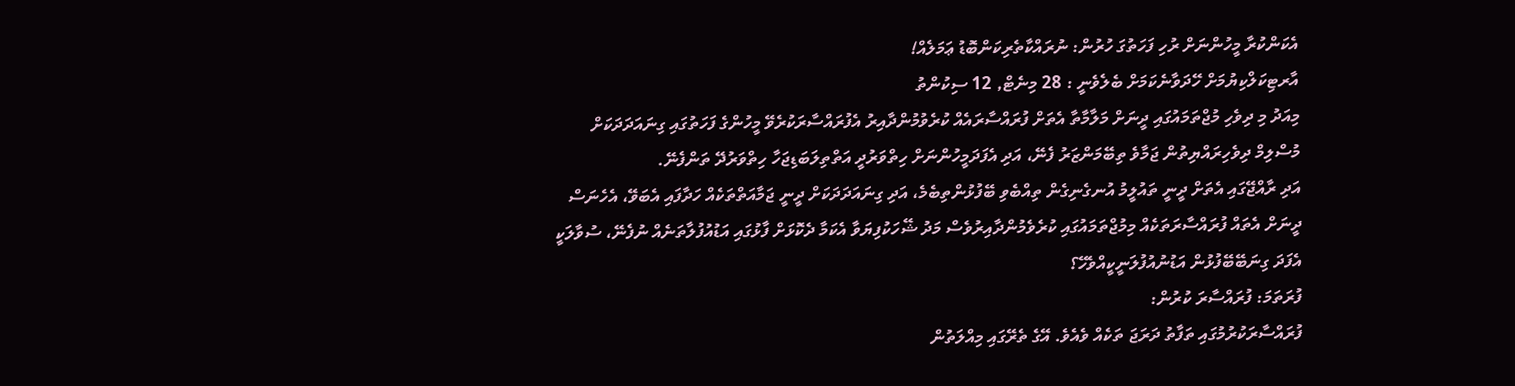އެކަންކުރާ މީހުންނަށް ރުހި ފަހަތުގަ ހުރުން: ނުރައްކާތެރިކަންބޮޑު ޢަމަލެއް!
އާރޓިކަލްކިޔުމަށް ހޭދަވާނެކަމަށް ބެލެވެނީ : 28 މިނެޓް, 12 ސިކުންތު
މިއަދު މި ދިވެހި މުޖްތަމައުގައި ދީނަށް މަލާމާތާ އެތަށް ފުރައްސާރައެއް ކުރެވުމުންދާއިރު އެފުރައްސާރަކުރެވޭ މީހުންގެ ފަހަތުގައި ގިނައަދަދަކަށް މުސްލިމް ދިވެހިރައްޔިތުން ޖަމާވެ ތިބޭމަންޒަރު ފެނޭ، އަދި އެފަދަމީހުންނަށް ހިތްވަރުދީ އަތްތިލަބަޑިޖަހާ ހިތްވަރުދޭ ތަންފެނޭ.
އަދި ރާއްޖޭގައި އެތަށް ދީނީ ތައުލީމު އުނގެނިގެން ތިއްބެވި ބޭފުޅުންތިބެމެ، އަދި ގިނައަދަދަކަށް ދީނީ ޖަމާއަތްތަކެއް ހަދާފައި އެބަވޭ، އެހެނަސް ދީނަށް އެތައް ފުރައްސާރަތަކެއް މިމުޖްތަމައުގައި ކުރެވެމުންދާއިރުވެސް މަދު ޝޭހަކުފިޔަވާ އެކަމާ ދެކޮޅަށް ފާޅުގައި އަޑުއުފުލާތަނެއް ނުފެނޭ، ސުވާލަކީ އެފަދަ ގިނަބޭބޭފުޅުން އަޑުނުއުފުލަނީކީއްވެހޭ؟
ފުރަތަމަ: ފުރައްސާރަ ކުރުން:
ފުރައްސާރަކުރުމުގައި ތަފާތު ދަރަޖަ ތަކެއް ވެއެވެ. އޭގެ ތެރޭގައި މިއްލަތުން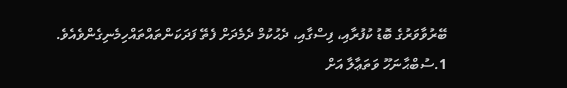ބޭރުވާވަރުގެ ބޮޑު ކުފުރާއި، ފިސްގާއި، ދެޙުކުމް ދެމެދަށް ފެތޭ ފަދަކަންތައްތައްހިމެނިގެންވެއެވެ.
1.ސުބްޙާނަހޫ ވަތަޢާލާ އަށް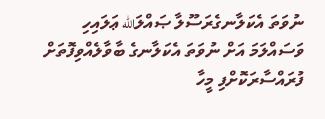ނުވަތަ އެކަލާނގެރަސޫލާ ޞައްލަالله ޢަލައިހި ވަސައްލަމަ އަށް ނުވަތަ އެކަލާނގެ ބާވާލެއްވިފޮތަށް ފުރައްސާރަކޮށްފި މީހާ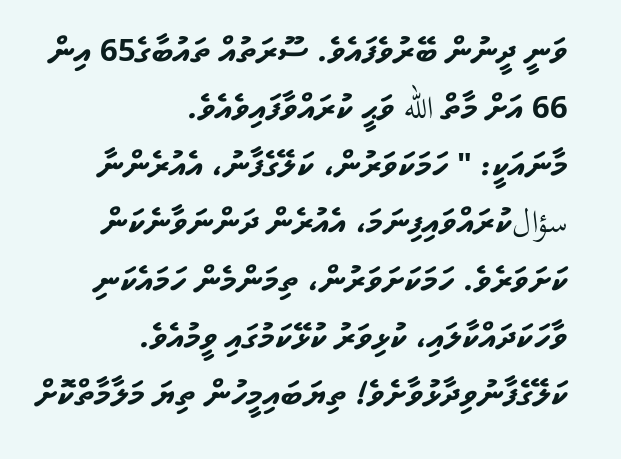ވަނީ ދީނުން ބޭރުވެފައެވެ. ސޫރަތުއް ތައުބާގެ65 އިން 66 އަށް މާތް الله ވަޙީ ކުރައްވާފައިވެއެވެ.
މާނައަކީ: " ހަމަކަވަރުން، ކަލޭގެފާނު، އެއުރެންނާ سؤالކުރައްވައިފިނަމަ، އެއުރެން ދަންނަވާނެކަން ކަށަވަރެވެ. ހަމަކަށަވަރުން، ތިމަންމެން ހަމައެކަނި ވާހަކަދައްކާލައި، ކުޅިވަރު ކުޅޭކަމުގައި ވީމުއެވެ. ކަލޭގެފާނުވިދާޅުވާށެވެ! ތިޔަބައިމީހުން ތިޔަ މަލާމާތްކޮށް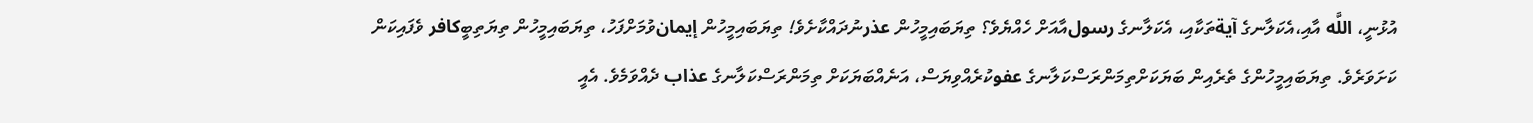އުޅުނީ، اللَّه އާއި،އެކަލާނގެ آيةތަކާއި، އެކަލާނގެ رسولއާއަށް ހެއްޔެވެ؟ ތިޔަބައިމީހުން عذرނުދައްކާށެވެ! ތިޔަބައިމީހުން إيمانވުމަށްފަހު، ތިޔަބައިމީހުން ތިޔަތިބީكافر ވެފައިކަން ކަށަވަރެވެ. ތިޔަބައިމީހުންގެ ތެރެއިން ބަޔަކަށްތިމަންރަސްކަލާނގެ عفوކުރެއްވިޔަސް، އަނެއްބަޔަކަށް ތިމަންރަސްކަލާނގެ عذاب ދެއްވަމެވެ. އެއީ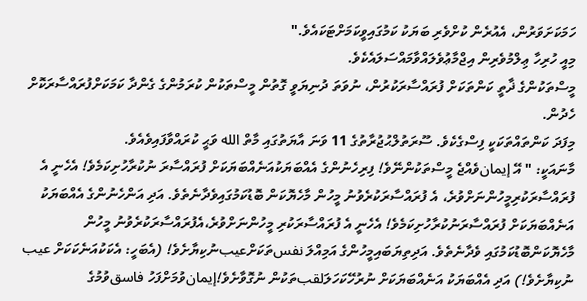ހަމަކަށަވަރުން، އެއުރެން ކުށްވެރި ބަޔަކު ކަމުގައިވީކަމަށްޓަކައެވެ."
މިއީ ހުރިހާ ޢިލްމުވެރިން އިޖްމާޢުވެލައްވާމައްސަލައެކެވެ.
މީސްތަކުންގެ ޛާތީ ކަންތަކަށް ފުރައްސާރަކުރުން، ނުވަތަ ދުނިޔަވީ ގޮތުން މީސްތަކުން ކުރަމުންގެ ގެންދާ ކަމަކަށްފުރައްސާރަކޮށް ހެދުން.
މިފަދަ ކަންތައްތަކަކީ ފިސްގެކެވެ. ސޫރަތުލްޙުޖުރާތުގެ 11 ވަނަ އާޔަތުގައި މާތް الله ވަޙީ ކުރައްވާފައިވެއެވެ.
މާނައަކީ: " އޭ إيمانވެއްޖެ މީސްތަކުންނޭވެ! ފިރިހެނުންގެ އެއްބަޔަކުއަނެއްބަޔަކަށް ފުރައްސާރަ ނުކުރާހުށިކަމެވެ! އެހެނީ އެ ފުރައްސާރަކުރިމީހުންނަށްވުރެ، އެ ފުރައްސާރަކުރެވުނު މީހުން މާހެޔޮކަން ބޮޑުކަމުގައިވެދާނެތެވެ. އަދި އަންހެނުންގެ އެއްބަޔަކު އަނެއްބަޔަކަށް ފުރައްސާރަނުކުރާހުށިކަމެވެ! އެހެނީ އެ ފުރައްސާރަކުރި މީހުންނަށްވުރެ،އެފުރައްސާރަކުރެވުނު މީހުން މާހެޔޮކަންބޮޑުކަމުގައި ވެދާނެތެވެ. އަދިތިޔަބައިމީހުންގެ އަމިއްލަ نفسތަކަށްعيبނުކިޔާށެވެ! (އެބަހީ: އެކަކުއަނެކަކަށް عيب ނުކިޔާށެވެ!) އަދި އެއްބަޔަކު އަނެއްބަޔަކަށް ނުރުހޭކަހަލަلقبތަކުން ނުގޮވާށެވެ!إيمانވުމަށްފަހު فاسقވުމުގެ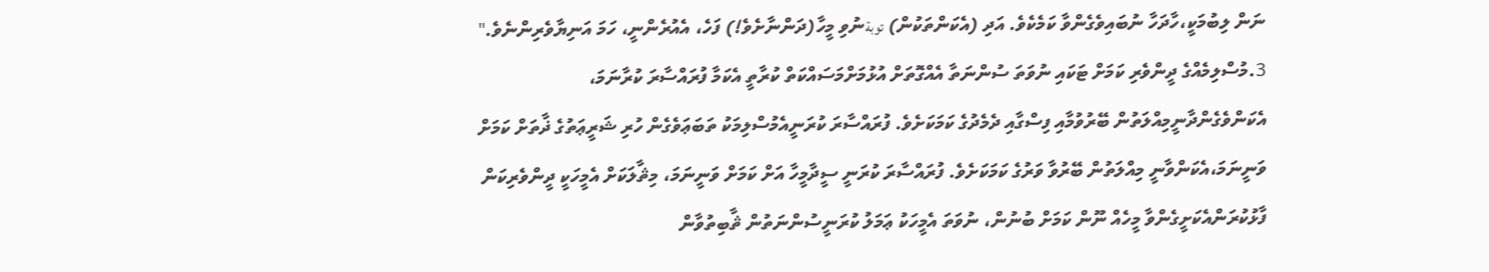ނަން ލިބުމަކީ،ހާދަހާ ނުބައިވެގެންވާ ކަމެކެވެ. އަދި (އެކަންތަކުން) توبةނުވި މީހާ(ދަންނާށެވެ!) ފަހެ، އެއުރެންނީ، ހަމަ އަނިޔާވެރިންނެވެ."
3.މުސްލިމެއްގެ ދީންވެރި ކަމަށް ޓަކައި ނުވަތަ ސުންނަތާ އެއްގޮތަށް އުޅުމަށްމަސައްކަތް ކުރާތީ އެކަމާ ފުރައްސާރަ ކުރާނަމަ، އެކަންވެގެންދާނީމިއްލަތުން ބޭރުވުމާއި ފިސްގާއި ދެމެދުގެ ކަމަކަށެވެ. ފުރައްސާރަ ކުރަނީއެމުސްލިމަކު ތަބަޢަވެގެން ހުރި ޝަރީޢަތުގެ ޛާތަށް ކަމަށް ވަނީނަމަ،އެކަންވާނީ މިއްލަތުން ބޭރުވާ ވަރުގެ ކަމަކަށެވެ. ފުރައްސާރަ ކުރަނީ ސީދާމީހާ އަށް ކަމަށް ވަނީނަމަ، މިޘާލަކަށް އެމީހަކީ ދީންވެރިކަން ފާޅުކުރަންއެކަށީގެންވާ މީހެއް ނޫން ކަމަށް ބުނުން، ނުވަތަ އެމީހަކު ޢަމަލު ކުރަނީސުންނަތުން ޘާބިތުވާން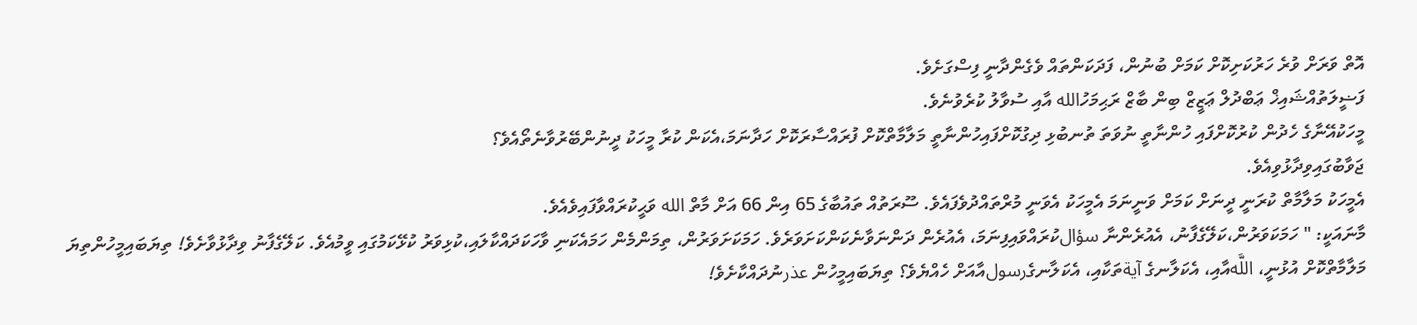އޮތް ވަރަށް ވުރެ ހަރުކަށިކޮށް ކަމަށް ބުނުން، ފަދަކަންތައް ވެގެންދާނީ ފިސްގަށެވެ.
ފަޟީލަތުއްޝައިޚް ޢަބްދުލް ޢަޒީޒް ބިން ބާޒް ރަޙިމަހުالله އާއި ސުވާލު ކުރެވުނެވެ.
މީހަކުއޭނާގެ ހެދުން ކުރުކޮށްފައި ހުންނާތީ ނުވަތަ ތުނބުޅި ދިގުކޮށްފައިހުންނާތީ މަލާމާތްކޮށް ފުރައްސާރަކޮށް ހަދާނަމަ،އެކަން ކުރާ މީހަކު ދީނުންބޭރުވާނެތޯއެވެ؟
ޖަވާބުގައިވިދާޅުވިއެވެ.
އެމީހަކު މަލާމާތް ކުރަނީ ދީނަށް ކަމަށް ވަނީނަމަ އެމީހަކު އެވަނީ މުރްތައްދުވެފައެވެ. ސޫރަތުއް ތައުބާގެ 65 އިން 66 އަށް މާތް الله ވަޙީކުރައްވާފައިވެއެވެ.
މާނައަކީ: " ހަމަކަވަރުން،ކަލޭގެފާނު، އެއުރެންނާ سؤالކުރައްވައިފިނަމަ، އެއުރެން ދަންނަވާނެކަންކަށަވަރެވެ. ހަމަކަށަވަރުން، ތިމަންމެން ހަމައެކަނި ވާހަކަދައްކާލައި،ކުޅިވަރު ކުޅޭކަމުގައި ވީމުއެވެ. ކަލޭގެފާނު ވިދާޅުވާށެވެ! ތިޔަބައިމީހުންތިޔަ މަލާމާތްކޮށް އުޅުނީ، اللَّهއާއި، އެކަލާނގެ آيةތަކާއި، އެކަލާނގެرسولއާއަށް ހެއްޔެވެ؟ ތިޔަބައިމީހުން عذرނުދައްކާށެވެ!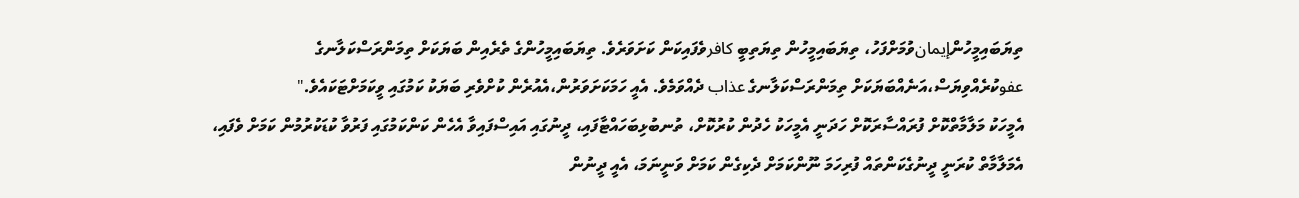ތިޔަބައިމީހުންإيمانވުމަށްފަހު، ތިޔަބައިމީހުން ތިޔަތިބީ كافرވެފައިކަން ކަށަވަރެވެ. ތިޔަބައިމީހުންގެ ތެރެއިން ބަޔަކަށް ތިމަންރަސްކަލާނގެ عفوކުރެއްވިޔަސް،އަނެއްބަޔަކަށް ތިމަންރަސްކަލާނގެ عذاب ދެއްވަމެވެ. އެއީ ހަމަކަށަވަރުން،އެއުރެން ކުށްވެރި ބަޔަކު ކަމުގައި ވީކަމަށްޓަކައެވެ."
އެމީހަކު މަލާމާތްކޮށް ފުރައްސާރަކޮށް ހަދަނީ އެމީހަކު ހެދުން ކުރުކޮށް، ތުނބުޅިބަހައްޓާފައި، ދީނުގައި އައިސްފައިވާ އެހެން ކަންކަމުގައި ފަރުވާ ކުޑަކުރުމުން ކަމަށް ވެފައި،  އެމަލާމާތް ކުރަނީ ދީނުގެކަންތައް ފުރިހަމަ ނޫންކަމަށް ދެކިގެން ކަމަށް ވަނީނަމަ، އެއީ ދީނުން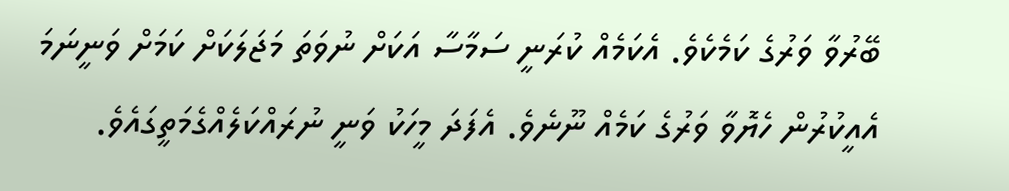ބޭރުވާ ވަރުގެ ކަމެކެވެ. އެކަމެއް ކުރަނީ ސަމާސާ އަކަށް ނުވަތަ މަޖަލަކަށް ކަމަށް ވަނީނަމަ އެއީކުރުން ހެޔޮވާ ވަރުގެ ކަމެއް ނޫނެވެ. އެފަދަ މީހަކު ވަނީ ނުރައްކަލެއްގެމަތީގައެވެ.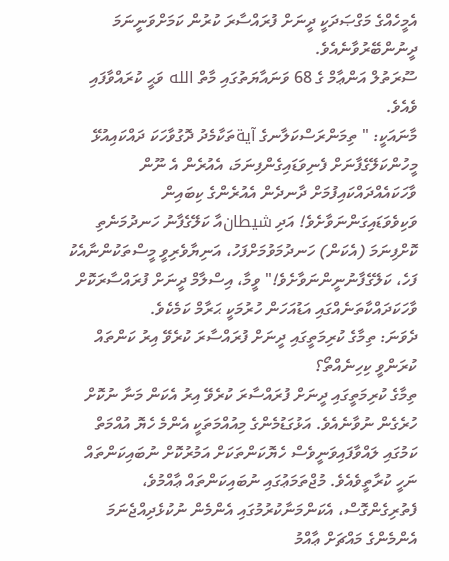އެމީހެއްގެ މަގްޞަދަކީ ދީނަށް ފުރައްސާރަ ކުރުން ކަމަށްވަނީނަމަ ދީނުންބޭރުވާނެއެވެ.
ސޫރަތުލް އަންޢާމް ގެ 68 ވަނައާޔަތުގައި މާތް الله ވަޙީ ކުރައްވާފައި ވެއެވެ.
މާނައަކީ: " ތިމަންރަސްކަލާނގެ آيةތަކާމެދު ދޮގުވާހަކަ ދައްކައިއުޅޭ މީހުންކަލޭގެފާނަށް ފެނިވަޑައިގެންފިނަމަ، އެއުރެން އެ ނޫން ވާހަކައެއްދައްކައިފުމަށް ދާނދެން އެއުރެންގެ ކިބައިން ވަކިވެވަޑައިގަންނަވާށެވެ! އަދި شيطانއާ ކަލޭގެފާނު ހަނދުމަނެތި ކޮށްފިނަމަ (އެކަން) ހަނދުމަވުމަށްފަހު، އަނިޔާވެރިވީ މީސްތަކުންނާއެކު ފަހެ، ކަލޭގެފާނުނީންނަވާށެވެ!" ވީމާ، އިސްލާމް ދީނަށް ފުރައްސާރަކޮށް ވާހަކަދައްކާތަނެއްގައި އަޑުއަހަން ހުރުމަކީ ޙަރާމް ކަމެކެވެ.
ދެވަނަ: ތިމާގެ ކުރިމަތީގައި ދީނަށް ފުރައްސާރަ ކުރެވޭ އިރު ކަންތައް ކުރަންވީ ކިހިނެއްތޯ؟
ތިމާގެ ކުރިމަތީގައި ދީނަށް ފުރައްސާރަ ކުރެވޭ އިރު އެކަން މަނާ ނުކޮށް ހުރެގެން ނުވާނެއެވެ. އަޅުގަޑުމެންގެ މިއުއްމަތަކީ އެންމެ ހެޔޮ އުއްމަތް ކަމުގައި ލައްވާފައިވަނީވެސް ހެޔޮކަންތަކަށް އަމުރުކޮށް ނުބައިކަންތައް ނަހީ ކުރާތީވެއެވެ. މުޖްތަމަޢުގައި ނުބައިކަންތައް ޢާއްމުވެ، ފެތުރިގެންގޮސް، އެކަންމަނާކުރުމުގައި އެންމެން ނުކުޅެދިއްޖެނަމަ އެންމެންގެ މައްޗަށް ޢާއްމު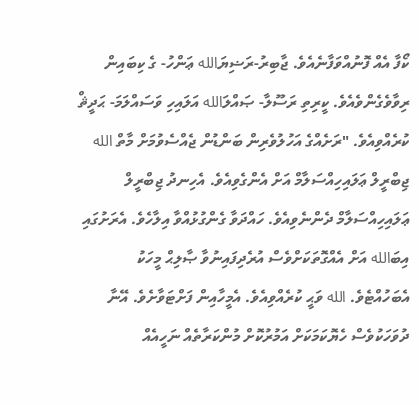ކޯފާ އެއް ފޮނުއްވަފާނެއެވެ. ޖާބިރު-ރަޟިޔަالله ޢަންހު- ގެ ކިބައިން ރިވާވެގެންވެއެވެ. ކީރިތި ރަސޫލާ- ޞައްލަالله އަލައިހި ވަސައްލަމަ- ޙަދީޘް ކުރެއްވިއެވެ. "ރަށެއްގެ އަހުލުވެރިން ބަންޑުން ޖެއްސެވުމަށް މާތް الله ޖިބްރީލް ޢަލައިހިއްސަލާމް އަށް އެންގެވިއެވެ. އެހިނދު ޖިބްރީލް ޢަލައިހިއްސަލާމް ދެންނެވިއެވެ. ހައްދަވާ ގެންގުޅުއްވާ އިލާހެވެ. އެރަށުގައި އިބަالله އަށް އެއްގޮތަކަށްވެސް އުރެދިފައިނުވާ ޞާލިޙް މީހަކު އެބަހުއްޓެވެ. الله ވަޙީ ކުރެއްވިއެވެ. އެމީހާއިން ފަށްޓަވާށެވެ. އޭނާ  ދުވަހަކުވެސް ހެޔޮކަމަކަށް އަމުރުކޮށް މުންކަރާތެއް ނަހީއެއް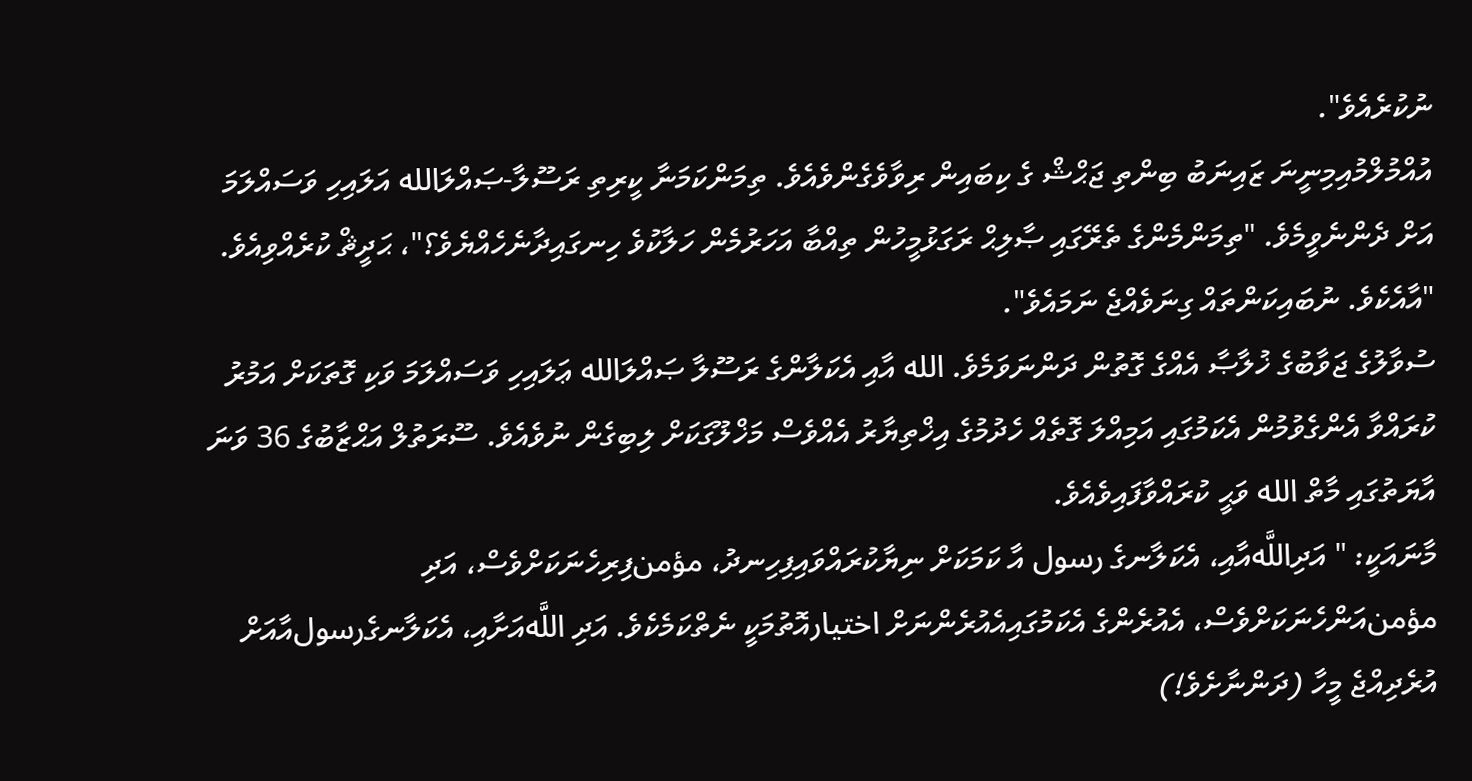ނުކުރެއެވެ".
އުއްމުލްމުއިމިނީނަ ޒައިނަބު ބިންތި ޖަޙްޝް ގެ ކިބައިން ރިވާވެގެންވެއެވެ. ތިމަންކަމަނާ ކީރިތި ރަސޫލާ-ޞައްލަالله އަލައިހި ވަސައްލަމަ އަށް ދެންނެވީމެވެ. "ތިމަންމެންގެ ތެރޭގައި ޞާލިޙް ރަގަޅުމީހުން ތިއްބާ އަހަރުމެން ހަލާކުވެ ހިނގައިދާނެހެއްޔެވެ؟"، ޙަދީޘް ކުރެއްވިއެވެ. "އާއެކެވެ. ނުބައިކަންތައް ގިނަވެއްޖެ ނަމައެވެ".
ސުވާލުގެ ޖަވާބުގެ ޚުލާޞާ އެއްގެ ގޮތުން ދަންނަވަމެވެ. الله އާއި އެކަލާންގެ ރަސޫލާ ޞައްލަالله ޢަލައިހި ވަސައްލަމަ ވަކި ގޮތަކަށް އަމުރު ކުރައްވާ އެންގެވުމުން އެކަމުގައި އަމިއްލަ ގޮތެއް ހެދުމުގެ އިޚްތިޔާރު އެއްވެސް މަޚްލޫގަކަށް ލިބިގެން ނުވެއެވެ. ސޫރަތުލް އަޙްޒާބުގެ 36 ވަނަ އާޔަތުގައި މާތް الله ވަޙީ ކުރައްވާފައިވެއެވެ.
މާނައަކީ: " އަދިاللَّهއާއި، އެކަލާނގެ رسول އާ ކަމަކަށް ނިޔާކުރައްވައިފިހިނދު، مؤمنފިރިހެނަކަށްވެސް، އަދި مؤمنއަންހެނަކަށްވެސް، އެއުރެންގެ އެކަމުގައިއެއުރެންނަށް اختيارއޮތުމަކީ ނެތްކަމެކެވެ. އަދި اللَّهއަށާއި، އެކަލާނގެرسولއާއަށް އުރެދިއްޖެ މީހާ (ދަންނާށެވެ!)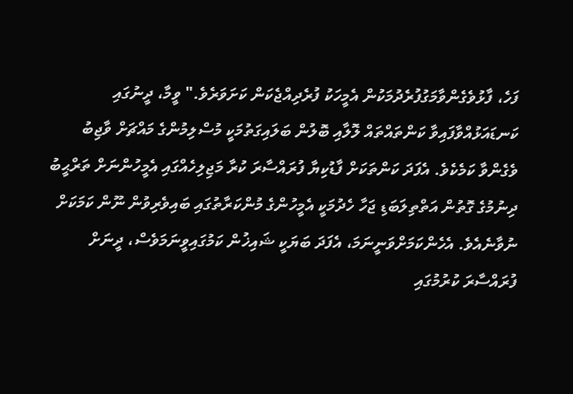ފަހެ، ފާޅުވެގެންވާމަގުފުރެދުމަކުން އެމީހަކު ފުރެދިއްޖެކަން ކަށަވަރެވެ." ވީމާ، ދީނުގައި ކަނޑައަޅުއްވާފައިވާ ކަންތައްތައް ލޮލާއި ބޮލުން ބަލައިގަތުމަކީ މުސްލިމުންގެ މައްޗަށް ވާޖިބު ވެގެންވާ ކަމެކެވެ. އެފަދަ ކަންތަކަށް ފާޑުކިޔާ ފުރައްސާރަ ކުރާ މަޖިލިހެއްގައި އެމީހުންނަށް ތަރްޙީބު ދިނުމުގެ ގޮތުން އަތްތިލަބަޑި ޖަހާ ހެދުމަކީ އެމީހުންގެ މުންކަރާތުގައި ބައިވެރިވުން ނޫން ކަމަކަށް ނުވާނެއެވެ. އެހެންކަމަށްވަނީނަމަ، އެފަދަ ބަޔަކީ ޝައިޚުން ކަމުގައިވީނަމަވެސް، ދީނަށް ފުރައްސާރަ ކުރުމުގައި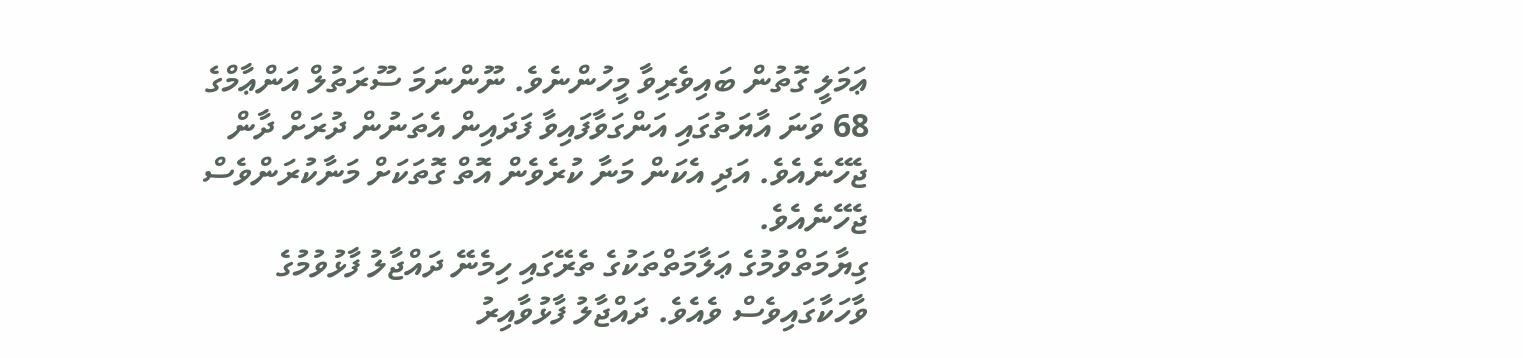ޢަމަލީ ގޮތުން ބައިވެރިވާ މީހުންނެވެ. ނޫންނަމަ ސޫރަތުލް އަންޢާމްގެ 68 ވަނަ އާޔަތުގައި އަންގަވާފައިވާ ފަދައިން އެތަނުން ދުރަށް ދާން ޖެހޭނެއެވެ. އަދި އެކަން މަނާ ކުރެވެން އޮތް ގޮތަކަށް މަނާކުރަންވެސް ޖެހޭނެއެވެ.
ގިޔާމަތްވުމުގެ ޢަލާމަތްތަކުގެ ތެރޭގައި ހިމެނޭ ދައްޖާލު ފާޅުވުމުގެ ވާހަކާގައިވެސް ވެއެވެ. ދައްޖާލު ފާޅުވާއިރު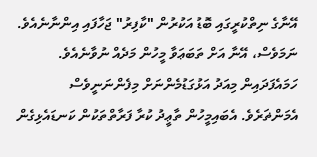އޭނާގެ ނިތްކުރީގައި ބޮޑު އަކުރުން "ކާފިރު" ޖަހާފައި އިންނާނެއެވެ. ނަމަވެސް، އޭނާ އަށް ތަބަޢަވާ މީހުން މަދެއް ނުވާނެއެވެ. ހަމައެފަދައިން މިއަދު އަޅުގަޑުމެންނަށް މިފެންނަނީވެސް އެމަންޡަރެވެ. އެބައިމީހުން ތާޢީދު ކުރާ ފަރާތްތަކުން ކަނޑައެޅިގެން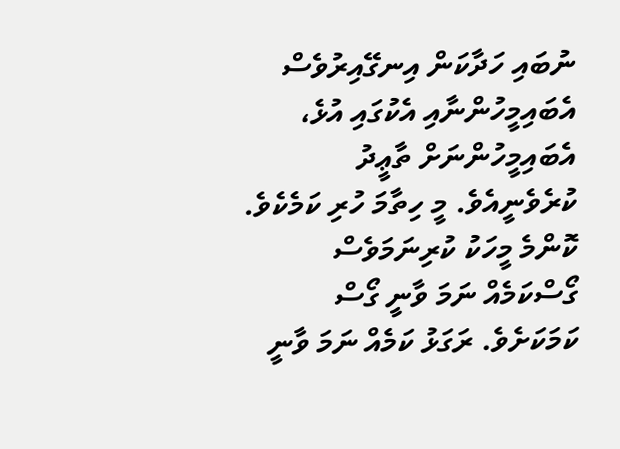ނުބައި ހަދާކަން އިނގޭއިރުވެސް އެބައިމީހުންނާއި އެކުގައި އުޅެ، އެބައިމީހުންނަށް ތާޢީދު ކުރެވެނީއެވެ. މީ ހިތާމަ ހުރި ކަމެކެވެ. ކޮންމެ މީހަކު ކުރިނަމަވެސް ގޯސްކަމެއް ނަމަ ވާނީ ގޯސް ކަމަކަށެވެ. ރަގަޅު ކަމެއް ނަމަ ވާނީ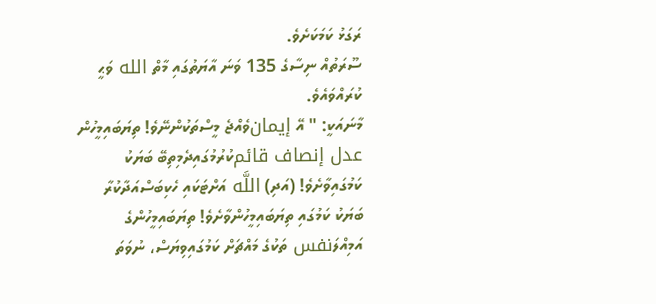ރަގަޅު ކަމަކަށެވެ.
ސޫރަތުއް ނިސާގެ 135 ވަނަ އާޔަތުގައި މާތް الله ވަޙީ ކުރައްވައެވެ.
މާނައަކީ: " އޭ إيمانވެއްޖެ މީސްތަކުންނޭވެ! ތިޔަބައިމީހުން عدل إنصاف قائمކުރުމުގައިދެމިތިބޭ ބަޔަކު ކަމުގައިވާށެވެ! (އަދި) اللَّه އަށްޓަކައި ހެކިބަސްއަދާކުރާ ބަޔަކު ކަމުގައި ތިޔަބައިމީހުންވާށެވެ! ތިޔަބައިމީހުންގެ އަމިއްލަنفس ތަކުގެ މައްޗަށް ކަމުގައިވިޔަސް، ނުވަތަ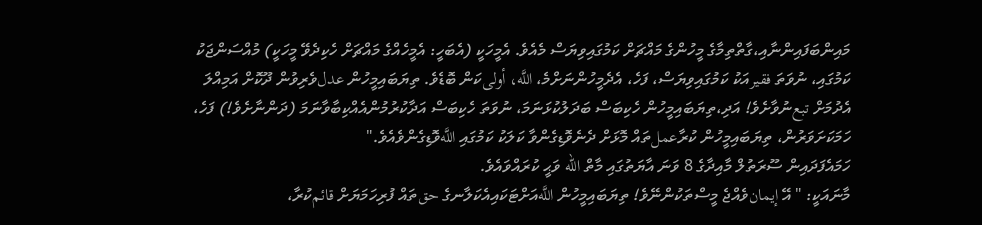މައިންބަފައިންނާއި،ގާތްތިމާގެ މީހުންގެ މައްޗަށް ކަމުގައިވިޔަސް މެއެވެ. އެމީހަކީ (އެބަހީ: އެމީހެއްގެ މައްޗަށް ހެކިދެވޭ މީހަކީ) މުއްސަންޖަކު ކަމުގައި، ނުވަތަ فقيرއަކު ކަމުގައިވިޔަސް، ފަހެ، އެދެމީހުންނަށްމެ، اللَّه، أولىކަން ބޮޑެވެ. ތިޔަބައިމީހުން عدلވެރިވުން ދޫކޮށް އަމިއްލަ އެދުމަށް تبعނުވާށެވެ! އަދި،ތިޔަބައިމީހުން ހެކިބަސް ބަދަލުކުޅަނަމަ، ނުވަތަ ހެކިބަސް އަދާކުރުމުންއެއްކިބާވާނަމަ (ދަންނާށެވެ!) ފަހެ، ހަމަކަށަވަރުން، ތިޔަބައިމީހުން ކުރާعملތައް މޮޅަށް ދެނެވޮޑިގެންވާ ކަލަކު ކަމުގައި اللَّهވޮޑިގެންވެއެވެ."
ހަމައެފަދައިން ސޫރަތުލް މާއިދާގެ 8 ވަނަ އާޔަތުގައި މާތް الله ވަޙީ ކުރައްވައެވެ.
މާނައަކީ: " އޭ إيمانވެއްޖެ މީސްތަކުންނޭވެ! ތިޔަބައިމީހުން اللَّهއަށްޓަކައިއެކަލާނގެ حقތައް ފުރިހަމަޔަށް قائمކުރާ،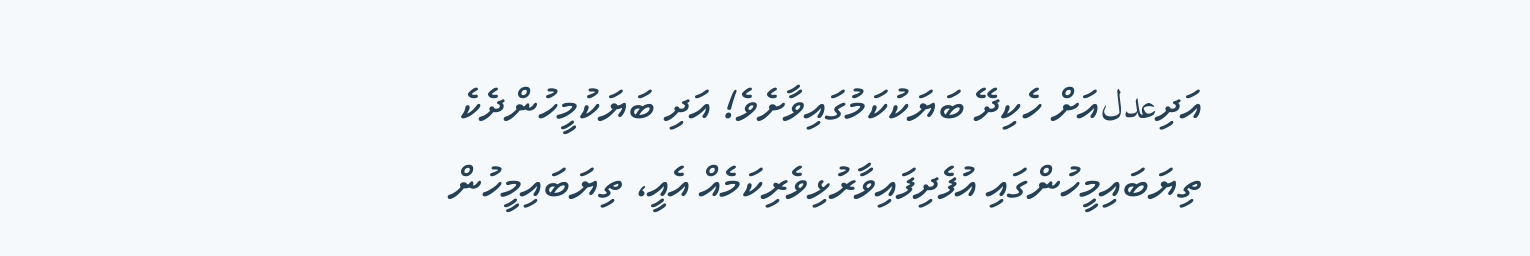އަދިعدلއަށް ހެކިދޭ ބަޔަކުކަމުގައިވާށެވެ! އަދި ބަޔަކުމީހުންދެކެ ތިޔަބައިމީހުންގައި އުފެދިފައިވާރުޅިވެރިކަމެއް އެއީ، ތިޔަބައިމީހުން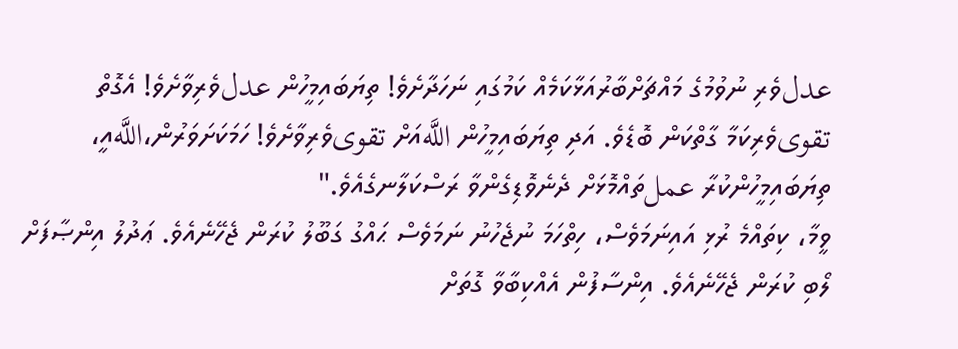عدلވެރި ނުވުމުގެ މައްޗަށްބާރުއަޅާކަމެއް ކަމުގައި ނަހަދާށެވެ! ތިޔަބައިމީހުން عدلވެރިވާށެވެ! އެގޮތް تقوىވެރިކަމާ ގާތްކަން ބޮޑެވެ. އަދި ތިޔަބައިމީހުން اللَّهއަށް تقوىވެރިވާށެވެ! ހަމަކަށަވަރުން،اللَّهއީ، ތިޔަބައިމީހުންކުރާ عملތައްމޮޅަށް ދެނެވޮޑިގެންވާ ރަސްކަލާނގެއެވެ."
ވީމާ، ކިތައްމެ ރުޅި އައިނަމަވެސް، ހިތްހަމަ ނުޖެހުނު ނަމަވެސް ޙައްގު ގަބޫލު ކުރަން ޖެހޭނެއެވެ. ޢަދުލު އިންޞާފަށް ލޯބި ކުރަން ޖެހޭނެއެވެ. އިންސާފުން އެއްކިބާވާ ގޮތަށް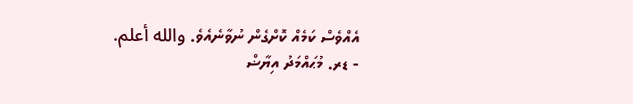އެއްވެސް ކަމެއް ކޮށްގެން ނުވާނެއެވެ. والله أعلم.
- ޑރ. މުޙައްމަދު އިޔާޟް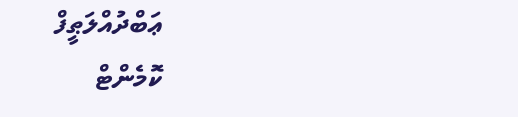ޢަބްދުއްލަޠީފް
ކޮމެންޓް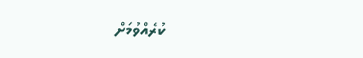ކުރެއްވުމަށް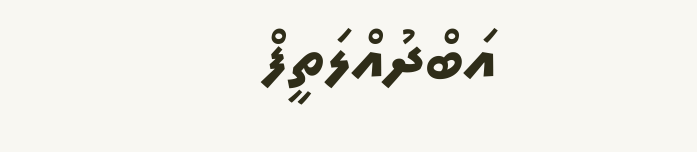އަބްދުއްލަތީފް